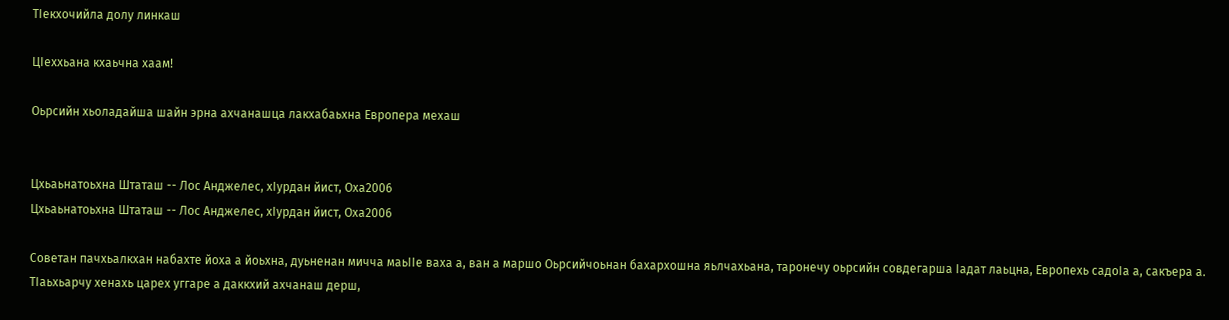ТIекхочийла долу линкаш

ЦIеххьана кхаьчна хаам!

Оьрсийн хьоладайша шайн эрна ахчанашца лакхабаьхна Европера мехаш


Цхьаьнатоьхна Штаташ -- Лос Анджелес, хIурдан йист, Оха2006
Цхьаьнатоьхна Штаташ -- Лос Анджелес, хIурдан йист, Оха2006

Советан пачхьалкхан набахте йоха а йоьхна, дуьненан мичча маьIIе ваха а, ван а маршо Оьрсийчоьнан бахархошна яьлчахьана, таронечу оьрсийн совдегарша Iадат лаьцна, Европехь садоIа а, сакъера а. ТIаьхьарчу хенахь царех уггаре а даккхий ахчанаш дерш,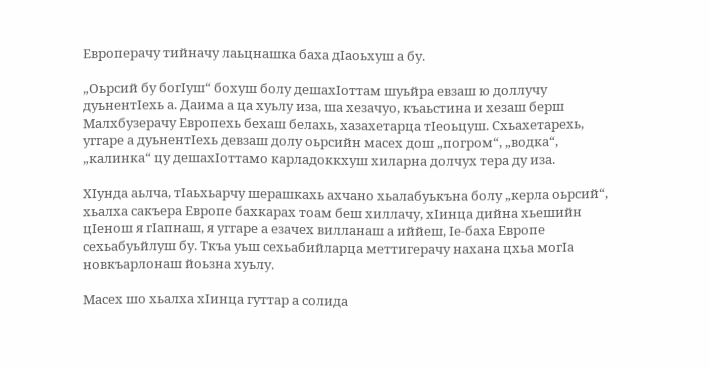Европерачу тийначу лаьцнашка баха дIаоьхуш а бу.

„Оьрсий бу богIуш“ бохуш болу дешахIоттам шуьйра евзаш ю доллучу дуьнентIехь а. Даима а ца хуьлу иза, ша хезачуо, къаьстина и хезаш берш Малхбузерачу Европехь бехаш белахь, хазахетарца тIеоьцуш. Схьахетарехь, уггаре а дуьнентIехь девзаш долу оьрсийн масех дош „погром“, „водка“, „калинка“ цу дешахIоттамо карладоккхуш хиларна долчух тера ду иза.

ХIунда аьлча, тIаьхьарчу шерашкахь ахчано хьалабуькъна болу „керла оьрсий“, хьалха сакъера Европе бахкарах тоам беш хиллачу, хIинца дийна хьешийн цIенош я гIапнаш, я уггаре а езачех вилланаш а иййеш, Iе-баха Европе сехьабуьйлуш бу. Ткъа уьш сехьабийларца меттигерачу нахана цхьа могIа новкъарлонаш йоьзна хуьлу.

Масех шо хьалха хIинца гуттар а солида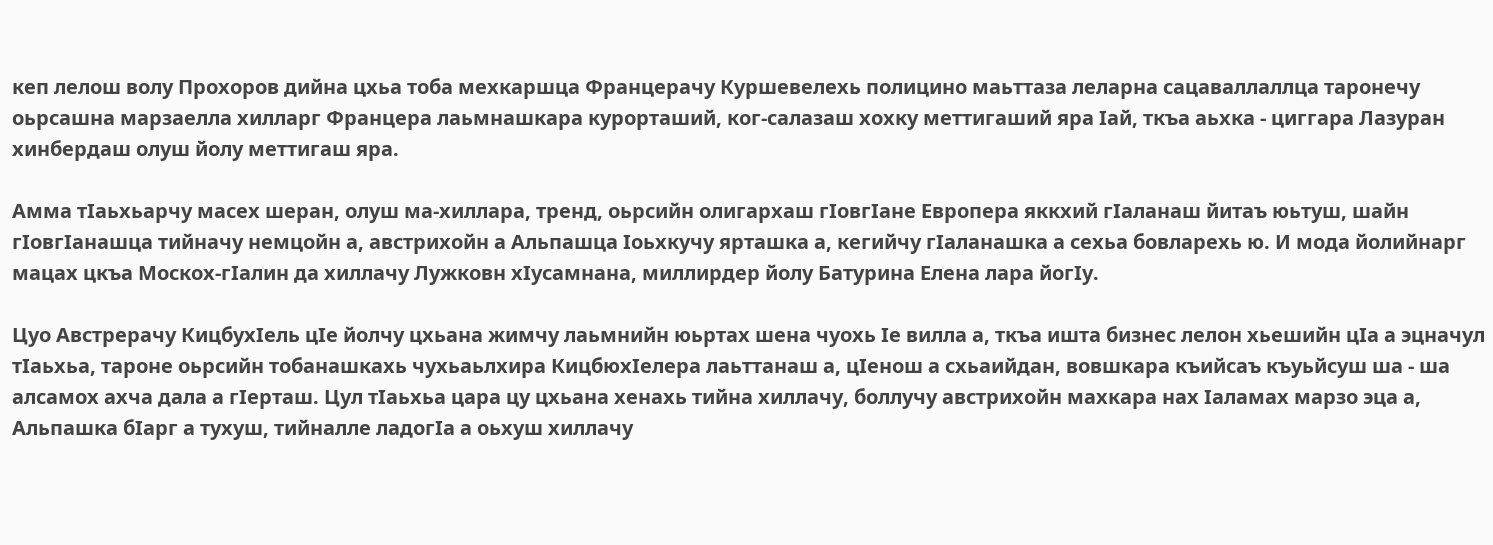кеп лелош волу Прохоров дийна цхьа тоба мехкаршца Францерачу Куршевелехь полицино маьттаза леларна сацаваллаллца таронечу оьрсашна марзаелла хилларг Францера лаьмнашкара курорташий, ког-салазаш хохку меттигаший яра Iай, ткъа аьхка - циггара Лазуран хинбердаш олуш йолу меттигаш яра.

Амма тIаьхьарчу масех шеран, олуш ма-хиллара, тренд, оьрсийн олигархаш гIовгIане Европера яккхий гIаланаш йитаъ юьтуш, шайн гIовгIанашца тийначу немцойн а, австрихойн а Альпашца Iоьхкучу ярташка а, кегийчу гIаланашка а сехьа бовларехь ю. И мода йолийнарг мацах цкъа Москох-гIалин да хиллачу Лужковн хIусамнана, миллирдер йолу Батурина Елена лара йогIу.

Цуо Австрерачу КицбухIель цIе йолчу цхьана жимчу лаьмнийн юьртах шена чуохь Iе вилла а, ткъа ишта бизнес лелон хьешийн цIа а эцначул тIаьхьа, тароне оьрсийн тобанашкахь чухьаьлхира КицбюхIелера лаьттанаш а, цIенош а схьаийдан, вовшкара къийсаъ къуьйсуш ша - ша алсамох ахча дала а гIерташ. Цул тIаьхьа цара цу цхьана хенахь тийна хиллачу, боллучу австрихойн махкара нах Iаламах марзо эца а, Альпашка бIарг а тухуш, тийналле ладогIа а оьхуш хиллачу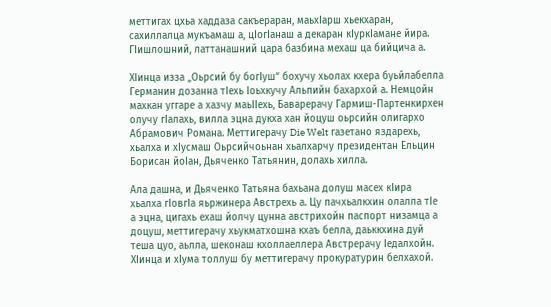меттигах цхьа хаддаза сакъераран, маьхIарш хьекхаран, сахиллалца мукъамаш а, цIогIанаш а декаран кIуркIамане йира. ГIишлошний, латтанашний цара базбина мехаш ца бийцича а.

ХIинца изза „Оьрсий бу богIуш“ бохучу хьолах кхера буьйлабелла Германин дозанна тIехь Iоьхкучу Альпийн бахархой а. Немцойн махкан уггаре а хазчу маьIIехь, Баварерачу Гармиш-Партенкирхен олучу гIалахь, вилла эцна дукха хан йоцуш оьрсийн олигархо Абрамович Романа. Меттигерачу Die Welt газетано яздарехь, хьалха и хIусмаш Оьрсийчоьнан хьалхарчу президентан Ельцин Борисан йоIан, Дьяченко Татьянин, долахь хилла.

Ала дашна, и Дьяченко Татьяна бахьана долуш масех кIира хьалха гIовгIа яьржинера Австрехь а. Цу пачхьалкхин олалла тIе а эцна, цигахь ехаш йолчу цунна австрихойн паспорт низамца а доцуш, меттигерачу хьукматхошна кхаъ белла, даьккхина дуй теша цуо, аьлла, шеконаш кхоллаеллера Австрерачу Iедалхойн. ХIинца и хIума толлуш бу меттигерачу прокуратурин белхахой.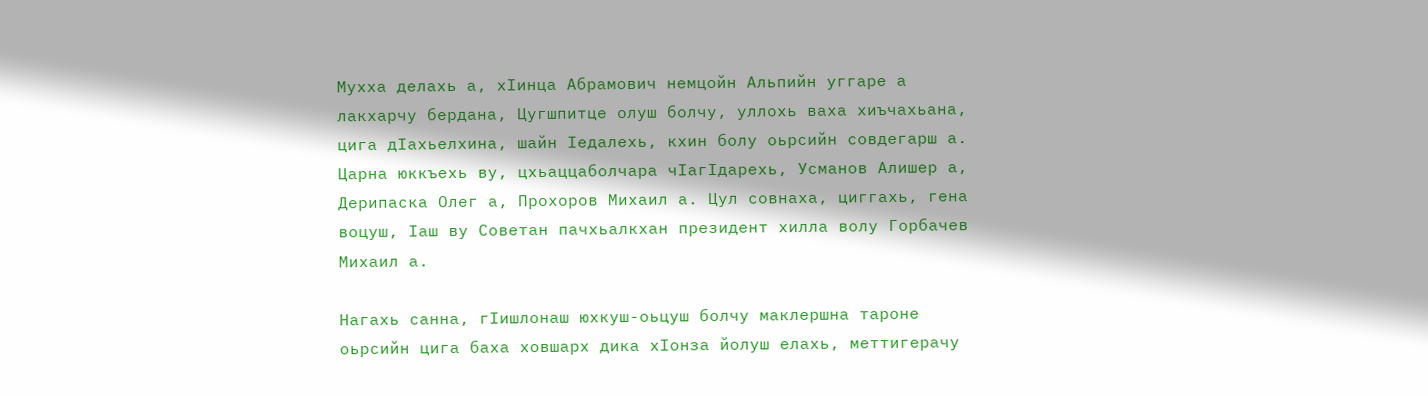Мухха делахь а, хIинца Абрамович немцойн Альпийн уггаре а лакхарчу бердана, Цугшпитце олуш болчу, уллохь ваха хиъчахьана, цига дIахьелхина, шайн Iедалехь, кхин болу оьрсийн совдегарш а. Царна юккъехь ву, цхьаццаболчара чIагIдарехь, Усманов Алишер а, Дерипаска Олег а, Прохоров Михаил а. Цул совнаха, циггахь, гена воцуш, Iаш ву Советан пачхьалкхан президент хилла волу Горбачев Михаил а.

Нагахь санна, гIишлонаш юхкуш-оьцуш болчу маклершна тароне оьрсийн цига баха ховшарх дика хIонза йолуш елахь, меттигерачу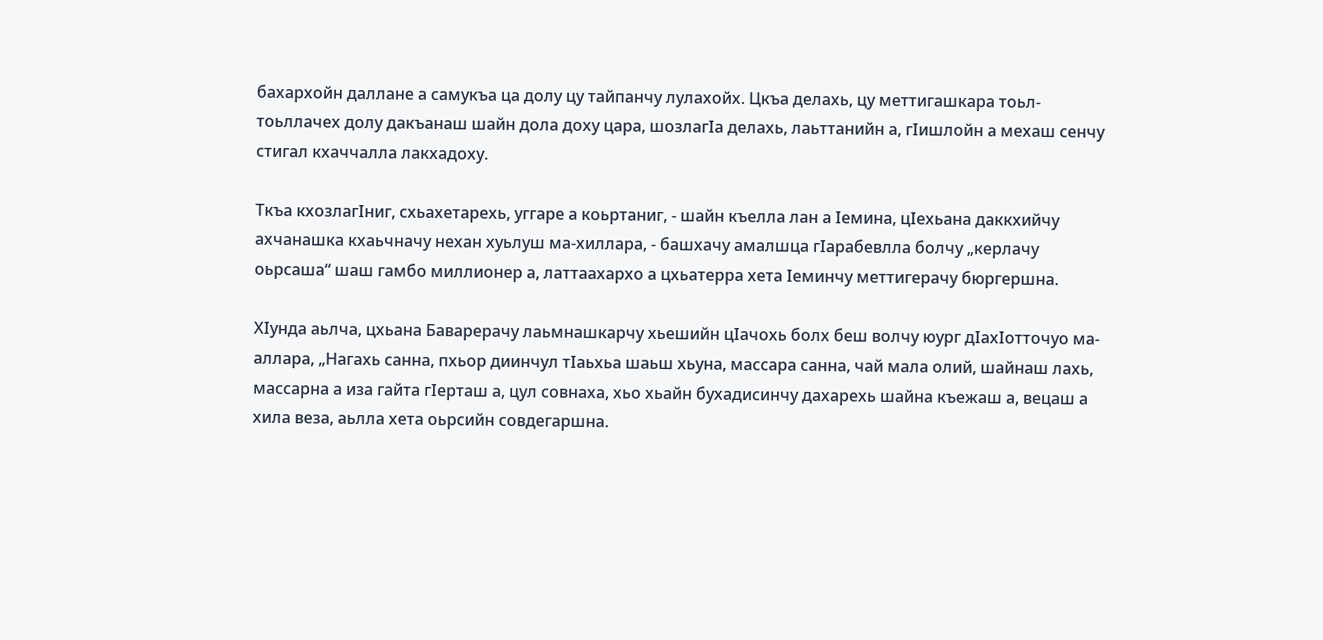бахархойн даллане а самукъа ца долу цу тайпанчу лулахойх. Цкъа делахь, цу меттигашкара тоьл-тоьллачех долу дакъанаш шайн дола доху цара, шозлагIа делахь, лаьттанийн а, гIишлойн а мехаш сенчу стигал кхаччалла лакхадоху.

Ткъа кхозлагIниг, схьахетарехь, уггаре а коьртаниг, - шайн къелла лан а Iемина, цIехьана даккхийчу ахчанашка кхаьчначу нехан хуьлуш ма-хиллара, - башхачу амалшца гIарабевлла болчу „керлачу оьрсаша“ шаш гамбо миллионер а, латтаахархо а цхьатерра хета Iеминчу меттигерачу бюргершна.

ХIунда аьлча, цхьана Баварерачу лаьмнашкарчу хьешийн цIачохь болх беш волчу юург дIахIотточуо ма-аллара, „Нагахь санна, пхьор диинчул тIаьхьа шаьш хьуна, массара санна, чай мала олий, шайнаш лахь, массарна а иза гайта гIерташ а, цул совнаха, хьо хьайн бухадисинчу дахарехь шайна къежаш а, вецаш а хила веза, аьлла хета оьрсийн совдегаршна.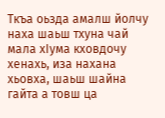Ткъа оьзда амалш йолчу наха шаьш тхуна чай мала хIума кховдочу хенахь, иза нахана хьовха, шаьш шайна гайта а товш ца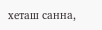хеташ санна,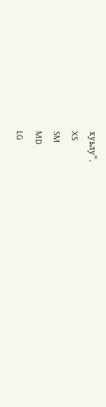хуьлу“.
XS
SM
MD
LG